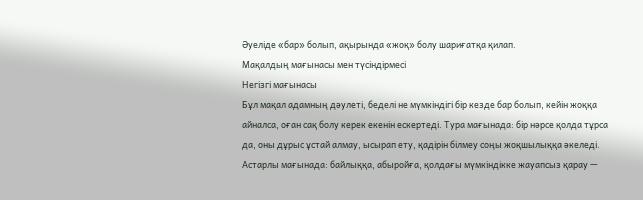Әуеліде «бар» болып, ақырында «жоқ» болу шариғатқа қилап.
Мақалдың мағынасы мен түсіндірмесі
Негізгі мағынасы
Бұл мақал адамның дәулеті, беделі не мүмкіндігі бір кезде бар болып, кейін жоққа айналса, оған сақ болу керек екенін ескертеді. Тура мағынада: бір нәрсе қолда тұрса да, оны дұрыс ұстай алмау, ысырап ету, қадірін білмеу соңы жоқшылыққа әкеледі. Астарлы мағынада: байлыққа, абыройға, қолдағы мүмкіндікке жауапсыз қарау —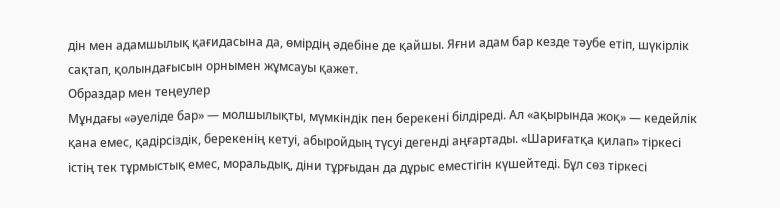дін мен адамшылық қағидасына да, өмірдің әдебіне де қайшы. Яғни адам бар кезде тәубе етіп, шүкірлік сақтап, қолындағысын орнымен жұмсауы қажет.
Образдар мен теңеулер
Мұндағы «әуеліде бар» — молшылықты, мүмкіндік пен берекені білдіреді. Ал «ақырында жоқ» — кедейлік қана емес, қадірсіздік, берекенің кетуі, абыройдың түсуі дегенді аңғартады. «Шариғатқа қилап» тіркесі істің тек тұрмыстық емес, моральдық, діни тұрғыдан да дұрыс еместігін күшейтеді. Бұл сөз тіркесі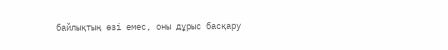байлықтың өзі емес, оны дұрыс басқару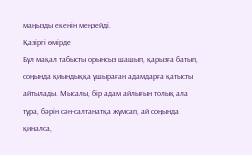маңызды екенін меңзейді.
Қазіргі өмірде
Бұл мақал табысты орынсыз шашып, қарызға батып, соңында қиындыққа ұшыраған адамдарға қатысты айтылады. Мысалы, бір адам айлығын толық ала тұра, бәрін сән-салтанатқа жұмсап, ай соңында қиналса,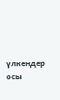үлкендер осы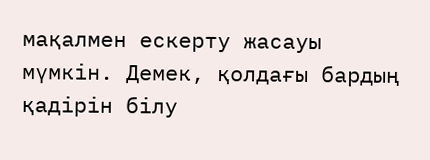мақалмен ескерту жасауы мүмкін. Демек, қолдағы бардың қадірін білу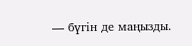— бүгін де маңызды.